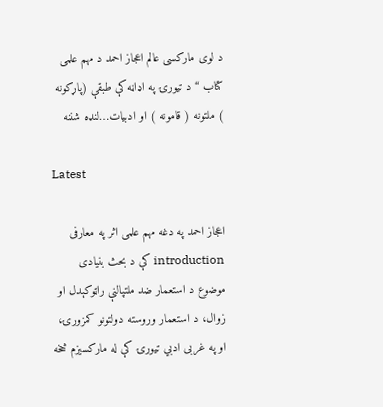د لوی مارکسی عالم اعجاز احمد د مهم علمی کتاب “ د تیورۍ په اډاڼه کې طبقې (پاړکونه ) ملتونه ( قامونه ) او ادبیات…لنډه شننه

Latest

اعجاز احمد په دغه مهم علمی اثر په معارفی introduction کې د بحث بنیادی موضوع د استعمار ضد ملتپالنې راټوکېدل او زوال، د استعمار وروسته دولتونو کمزورۍ، او په غربی ادبي تیورۍ کې له مارکسیزم څخه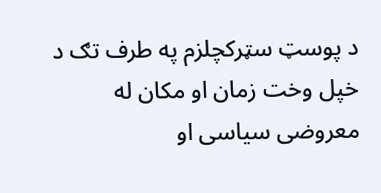د پوسټ سټرکچلزم په طرف تګ د خپل وخت زمان او مکان له معروضی سیاسی او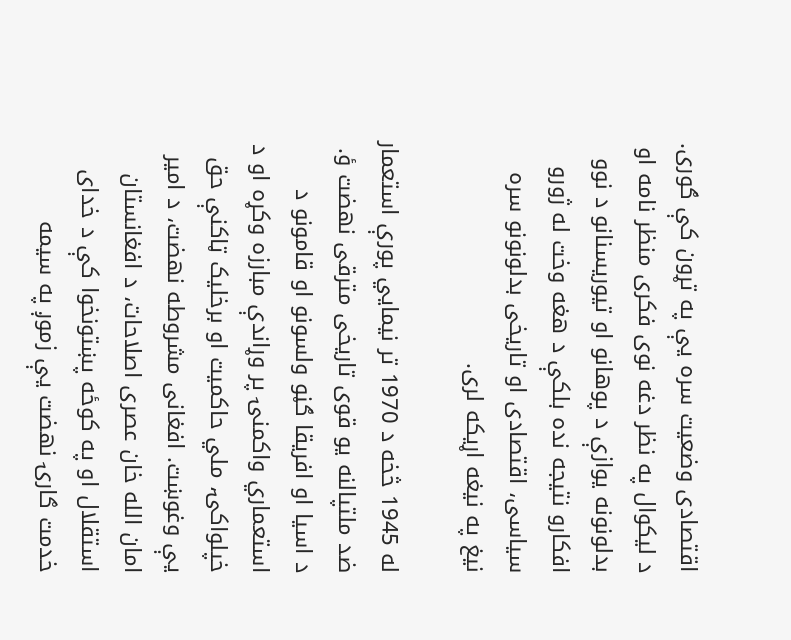اقتصادی وضعیت سره یې په تړون کې ګوری. د لیکوال په نظر دغه نوی فکری منظر نامه او بدلونونه یوازې د پوهانو او تیوریسنانو د نوو افکارو نتیجه نده بلکې د هغه وخت له ژورو سیاسی، اقتصادی او تاریخی بدلونونو سره نیغ په نیغه اړیکه لری.

له 1945 څخه د 1970 تر نیمایي پورې استعمار ضد ملتپالنه یو قوی تاریخی مترقی نهضت ؤ. د اسیا او افریقا ګڼو ولسونو او قامونو د استعماري واکمنۍ پر وړاندې مبارزه وکړه او د خپلواکۍ، ملي حاکمیت او برخلیک ټاکنې حق یې وغوښت. افغانی مشروطه نهضت، د امیر امان الله خان عصری اصلاحات، د افغانستان استقلال او په کوځه پښتونخوا کې د خدای خدمت ګارۍ نهضت یې زموږ په سیمه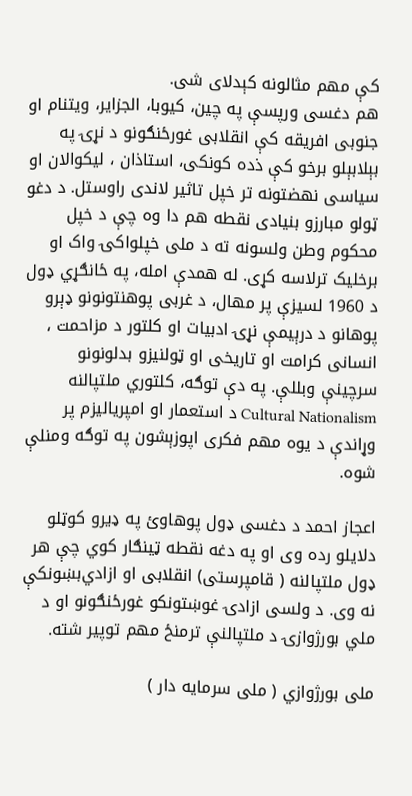کې مهم مثالونه کېدلای شی.
هم دغسی ورپسې په چین، کیوبا، الجزایر، ویتنام او جنوبی افریقه کې انقلابی غورځنګونو د نړۍ په بېلابېلو برخو کې ذده کونکی، استاذان ، لیکوالان او سیاسی نهضتونه تر خپل تاثیر لاندی راوستل. د دغو ټولو مبارزو بنیادی نقطه هم دا وه چې د خپل محکوم وطن ولسونه ته د ملی خپلواکۍ واک او برخلیک ترلاسه کړی. له همدې امله، په ځانګړي ډول د 1960 لسیزې پر مهال، د غربی پوهنتونونو ډېرو پوهانو د درېیمې نړۍ ادبیات او کلتور د مزاحمت ، انسانی کرامت او تاریخی او ټولنیزو بدلونونو سرچینې وبللې. په دې توګه، کلتوري ملتپالنه Cultural Nationalism د استعمار او امپریالیزم پر وړاندې د یوه مهم فکری اپوزېشون په توګه ومنلې شوه.

اعجاز احمد د دغسی ډول پوهاوئ په ډیرو کوټلو دلایلو رده وی او په دغه نقطه ټینګار کوي چې هر ډول ملتپالنه ( قامپرستی) انقلابی او ازادي‌بښونکې نه وی. د ولسی ازادۍ غوښتونکو غورځنګونو او د ملي بورژوازۍ د ملتپالنې ترمنځ مهم توپیر شته.

ملی بورژوازي ( ملی سرمایه دار )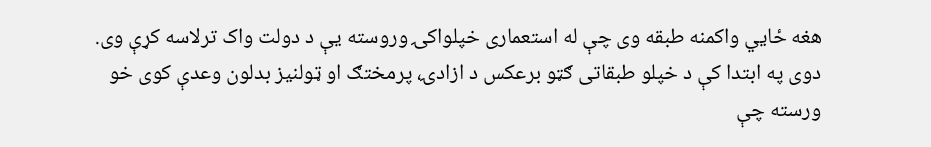هغه ځايي واکمنه طبقه وی چې له استعماری خپلواکۍ وروسته یې د دولت واک ترلاسه کړې وی. دوی په ابتدا کې د خپلو طبقاتی ګټو برعکس د ازادۍ، پرمختګ او ټولنیز بدلون وعدې کوی خو ورسته چې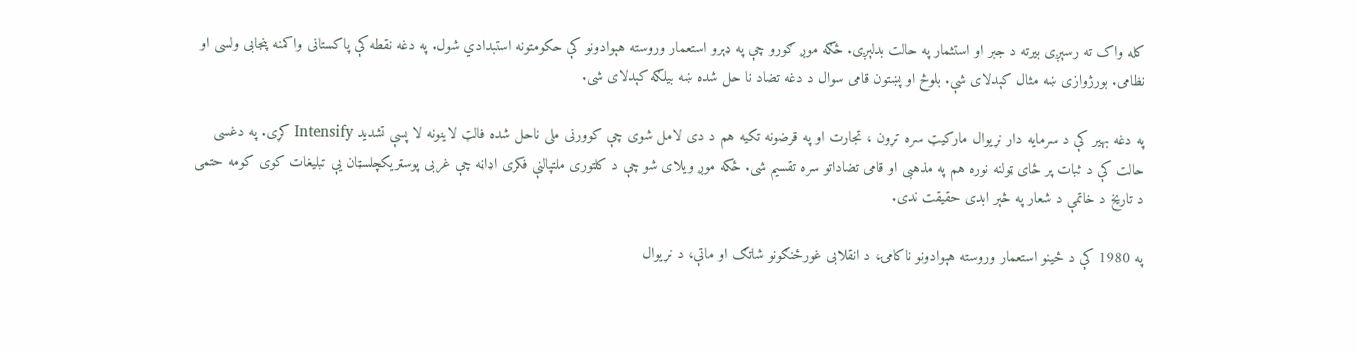کله واک ته رسېږی بیرته د جبر او استثمار په حالت بدلېږی. ځګه موږ ګورو چې په ډېرو استعمار وروسته هېوادونو کې حکومتونه استبدادي شول. په دغه نقطه کې پاکستانی واکمنه پنجابی ولسی او نظامی. بورژوازی ښه مثال کېدلای شې. بلوڅ او پښتون قامی سوال د دغه تضاد نا حل شده ښه بیلګه کېدلای شی.

په دغه بهیر کې د سرمایه دار نړیوال مارکیټ سره تړون ، تجارت او په قرضونه تکیه هم د دی لامل شوی چې کوورنی ملی ناحل شده فالټ لاینونه لا پسې تشدید Intensify کړی. په دغسی حالت کې د ثبات پر ځای ټولنه نوره هم په مذهبی او قامی تضاداتو سره تقسیم شی. ځکه موږ ویلای شو چې د کلتوری ملتپالنې فکری اډاڼه چې غربی پوسټریکچلسټان یې تبلیغات کوی کومه حتمی د تاریخ د خاتمې د شعار په څېر ابدی حقیقت ندی.

په 1980 کې د ځینو استعمار وروسته هېوادونو ناکامۍ، د انقلابی غورځنګونو شاتګ او ماتې، د نړیوال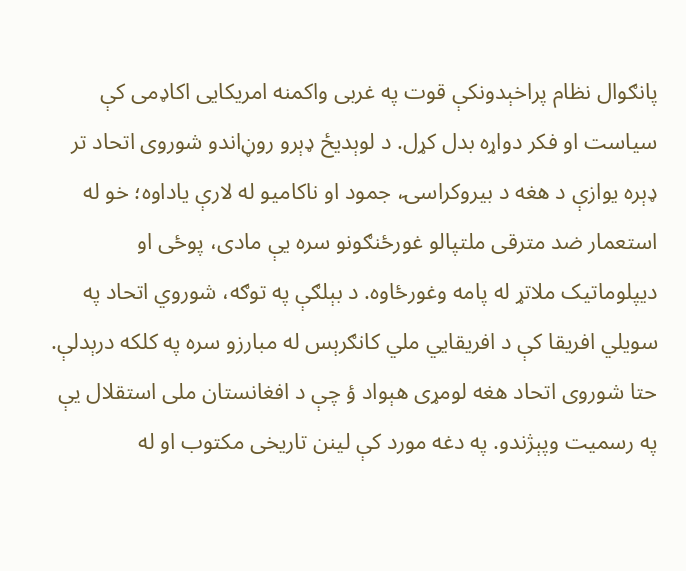پانګوال نظام پراخېدونکې قوت په غربی واکمنه امریکایی اکاډمی کې سیاست او فکر دواړه بدل کړل. د لوېدیځ ډېرو روڼ‌اندو شوروی اتحاد تر ډېره یوازې د هغه د بیروکراسۍ، جمود او ناکامیو له لارې یاداوه؛ خو له استعمار ضد مترقی ملتپالو غورځنګونو سره یې مادی، پوځی او دیپلوماتیک ملاتړ له پامه وغورځاوه. د بېلګې په توګه، شوروي اتحاد په سویلي افریقا کې د افریقایي ملي کانګرېس له مبارزو سره په کلکه درېدلې. حتا شوروی اتحاد هغه لومړی هېواد ؤ چې د افغانستان ملی استقلال یې په رسمیت وپېژندو. په دغه مورد کې لینن تاریخی مکتوب او له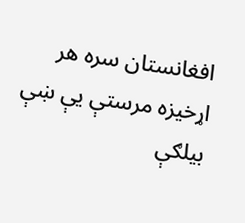افغانستان سره هر اړخیزه مرستې یې ښې بیلګې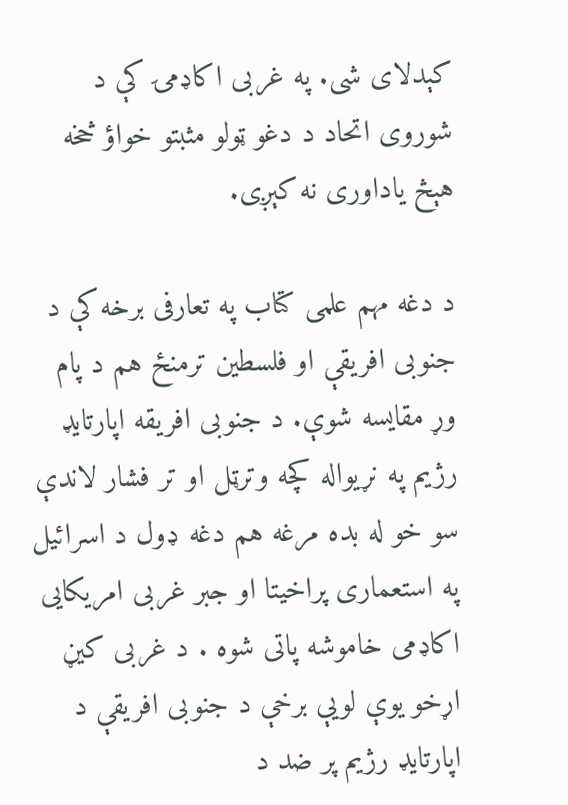کېدلای شی. په غربی اکاډمۍ کې د شوروی اتحاد د دغو ټولو مثبتو خواؤ څخه هېڅ یاداوری نه کېږی.

د دغه مهم علمی کتاب په تعارفی برخه کې د جنوبی افریقې او فلسطین ترمنځ هم د پام وړ مقایسه شوې. د جنوبی افریقه اپارتایډ رژیم په نړیواله کچه وترټل او تر فشار لاندې سو خو له بده مرغه هم دغه ډول د اسرائیل په استعماری پراخیتا او جبر غربی امریکایی اکاډمی خاموشه پاتی شوه . د غربی کیڼ اړخو یوې لویې برخې د جنوبی افریقې د اپارتایډ رژیم پر ضد د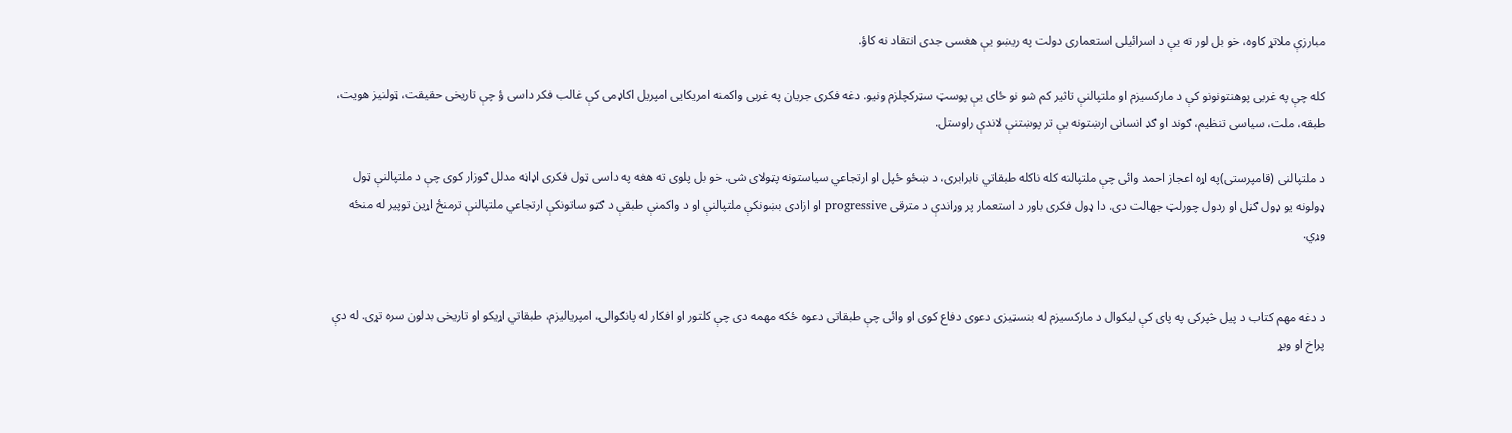مبارزې ملاتړ کاوه، خو بل لور ته یې د اسرائیلی استعماری دولت په ریښو یې هغسی جدی انتقاد نه کاؤ.

کله چې په غربی پوهنتونونو کې د مارکسیزم او ملتپالنې تاثیر کم شو نو ځای یې پوسټ سټرکچلزم ونیو. دغه فکری جریان په غربی واکمنه امریکایی امپریل اکاډمی کې غالب فکر داسی ؤ چې تاریخی حقیقت، ټولنیز هویت، طبقه، ملت، سیاسی تنظیم، ګوند او ګډ انسانی ارښتونه یې تر پوښتنې لاندې راوستل.

د ملتپالنی (قامپرستی)په اړه اعجاز احمد وائی چې ملتپالنه کله ناکله طبقاتي نابرابری، د ښځو ځپل او ارتجاعي سیاستونه پټولای شی. خو بل پلوی ته هغه په داسی ټول فکری اډاڼه مدلل ګوزار کوی چې د ملتپالنې ټول ډولونه یو ډول ګڼل او ردول چورلټ جهالت دی. دا ډول فکری باور د استعمار پر وړاندې د مترقی progressive او ازادی بښونکې ملتپالنې او د واکمنې طبقې د ګټو ساتونکې ارتجاعي ملتپالنې ترمنځ اړین توپیر له منځه وړي.


د دغه مهم کتاب د پیل څپرکی په پای کې لیکوال د مارکسیزم له بنسټیزی دعوی دفاع کوی او وائی چې طبقاتی دعوه ځکه مهمه دی چې کلتور او افکار له پانګوالۍ، امپریالیزم، طبقاتي اړیکو او تاریخی بدلون سره تړی. له دې پراخ او ویړ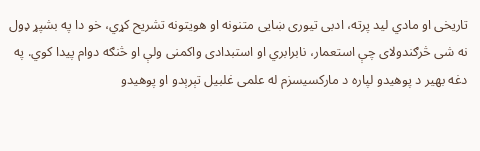تاریخی او مادي لید پرته، ادبی تیوری ښايی متنونه او هویتونه تشریح کړي، خو دا په بشپړ ډول نه شی څرګندولای چې استعمار، نابرابري او استبدادی واکمنی ولې او څنګه دوام پیدا کوي. په دغه بهیر د پوهیدو لپاره د مارکسیسزم له علمی غلبیل تېرېدو او پوهیدو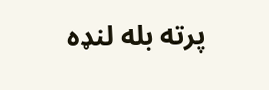پرته بله لنډه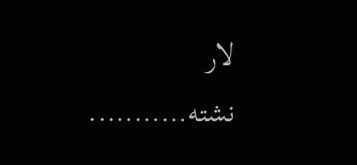لار نشته………..